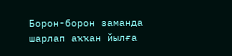Борон-борон заманда шарлап аҡҡан йылға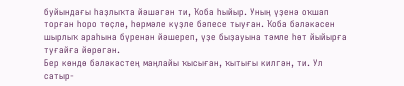буйындағы һаҙлыҡта йәшәгән ти, Ҡоба һыйыр. Уның үҙенә оҡшап торған һоро төҫлө, һөрмәле күҙле бәпесе тыуған. Ҡоба бәләкәсен шырлыҡ араһына бүренән йәшереп, үҙе быҙауына тәмле һөт йыйырға туғайға йөрөгән.
Бер көндө бәләкәстең маңлайы ҡысыған, ҡытығы килгән, ти. Ул сатыр-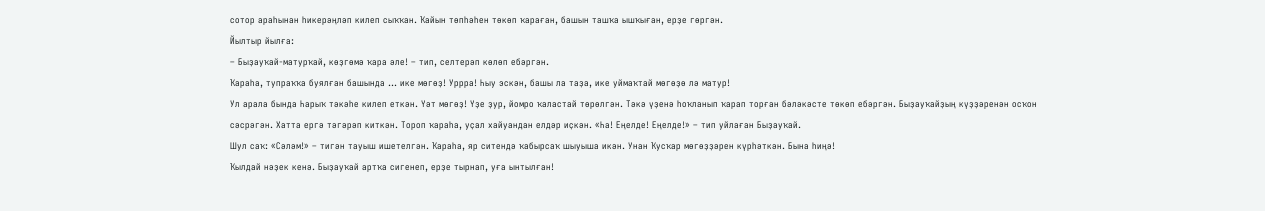сотор араһынан һикерәңләп килеп сыҡҡан. Ҡайын төпһәһен төкөп ҡараған, башын ташҡа ышҡыған, ерҙе гөргән.
Йылтыр йылға:
– Быҙауҡай-матурҡай, көҙгөмә ҡара әле! – тип, селтерәп көлөп ебәргән.
Ҡараһа, тупраҡҡа буялған башында ... ике мөгөҙ! Уррра! Һыу эскән, башы ла таҙа, ике уймаҡтай мөгөҙө лә матур!
Ул арала бында Һарыҡ тәкәһе килеп еткән. Үәт мөгөҙ! Үҙе ҙур, йомро ҡаластай төрөлгән. Тәкә үҙенә һоҡланып ҡарап торған бәләкәсте төкөп ебәргән. Быҙауҡайҙың күҙҙәренән осҡон сәсрәгән. Хатта ергә тәгәрәп киткән. Тороп ҡараһа, уҫал хайуандан елдәр иҫкән. «Һа! Еңелде! Еңелде!» – тип уйлаған Быҙауҡай.
Шул саҡ: «Сәләм!» – тигән тауыш ишетелгән. Ҡараһа, яр ситендә ҡабырсаҡ шыуыша икән. Унан Ҡусҡар мөгөҙҙәрен күрһәткән. Бына һиңә!
Ҡылдай нәҙек кенә. Быҙауҡай артҡа сигенеп, ерҙе тырнап, уға ынтылған!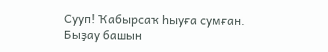Сууп! Ҡабырсаҡ һыуға сумған.
Быҙау башын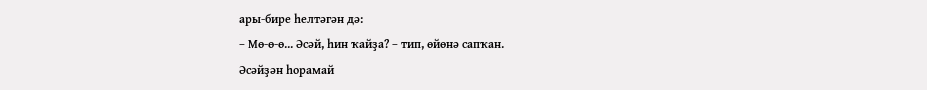ары-бире һелтәгән дә:
– Мө-ө-ө... Әсәй, һин ҡайҙа? – тип, өйөнә сапҡан.
Әсәйҙән һорамай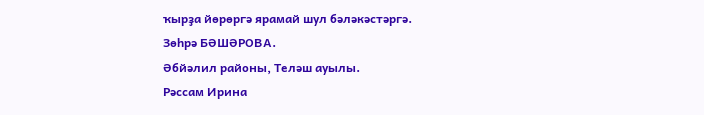ҡырҙа йөрөргә ярамай шул бәләкәстәргә.
Зөһрә БӘШӘРОВА.
Әбйәлил районы, Теләш ауылы.
Рәссам Ирина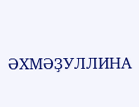ӘХМӘҘУЛЛИНА